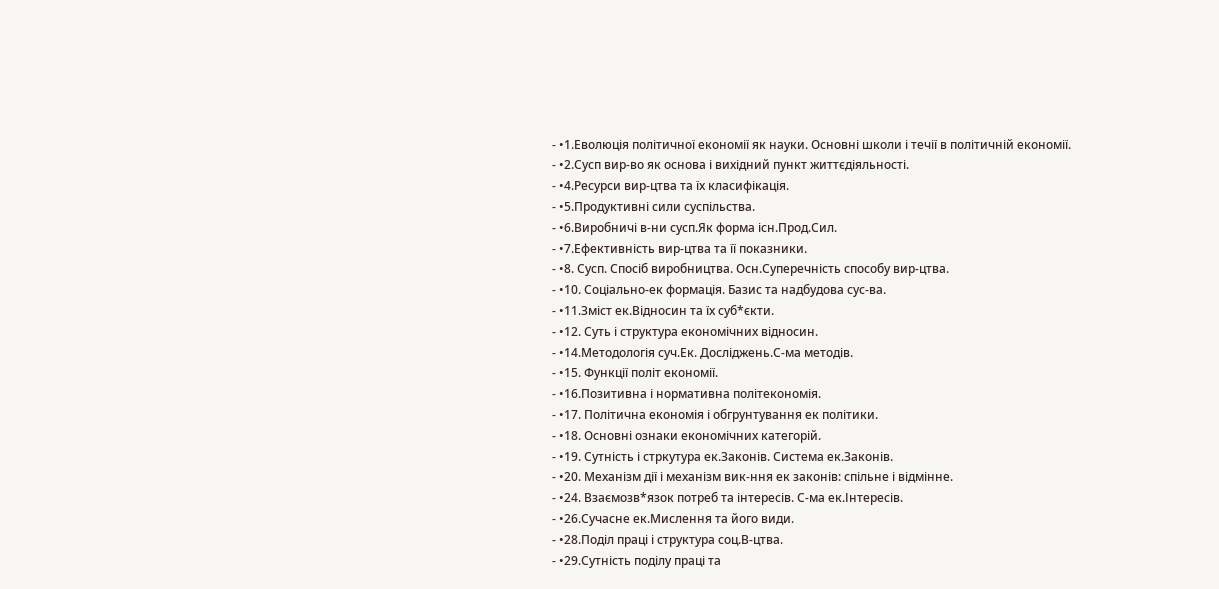- •1.Еволюція політичної економії як науки. Основні школи і течії в політичній економії.
- •2.Сусп вир-во як основа і вихідний пункт життєдіяльності.
- •4.Ресурси вир-цтва та їх класифікація.
- •5.Продуктивні сили суспільства.
- •6.Виробничі в-ни сусп.Як форма існ.Прод.Сил.
- •7.Ефективність вир-цтва та її показники.
- •8. Сусп. Спосіб виробництва. Осн.Суперечність способу вир-цтва.
- •10. Соціально-ек формація. Базис та надбудова сус-ва.
- •11.Зміст ек.Відносин та їх суб*єкти.
- •12. Суть і структура економічних відносин.
- •14.Методологія суч.Ек. Досліджень.С-ма методів.
- •15. Функції політ економії.
- •16.Позитивна і нормативна політекономія.
- •17. Політична економія і обгрунтування ек політики.
- •18. Основні ознаки економічних категорій.
- •19. Сутність і стркутура ек.Законів. Система ек.Законів.
- •20. Механізм дії і механізм вик-ння ек законів: спільне і відмінне.
- •24. Взаємозв*язок потреб та інтересів. С-ма ек.Інтересів.
- •26.Сучасне ек.Мислення та його види.
- •28.Поділ праці і структура соц.В-цтва.
- •29.Сутність поділу праці та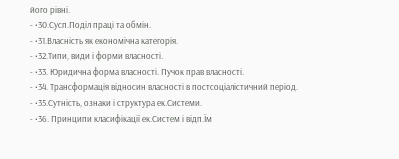його рівні.
- •30.Сусп.Поділ праці та обмін.
- •31.Власність як економічна категорія.
- •32.Типи, види і форми власності.
- •33. Юридична форма власності. Пучок прав власності.
- •34. Трансформація відносин власності в постсоціалістичний період.
- •35.Сутність, ознаки і структура ек.Системи.
- •36. Принципи класифікації ек.Систем і відп.Їм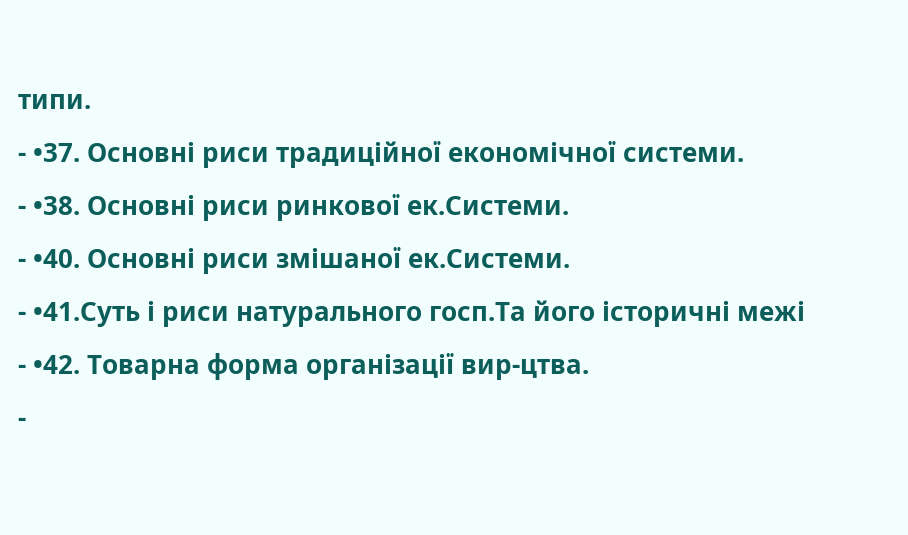типи.
- •37. Основні риси традиційної економічної системи.
- •38. Основні риси ринкової ек.Системи.
- •40. Основні риси змішаної ек.Системи.
- •41.Суть і риси натурального госп.Та його історичні межі
- •42. Товарна форма організації вир-цтва.
-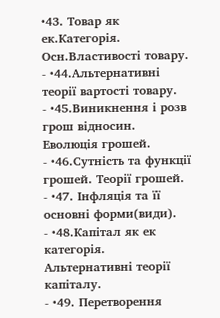•43. Товар як ек.Категорія. Осн.Властивості товару.
- •44.Альтернативні теорії вартості товару.
- •45.Виникнення і розв грош відносин. Еволюція грошей.
- •46.Сутність та функції грошей. Теорії грошей.
- •47. Інфляція та її основні форми(види).
- •48.Капітал як ек категорія. Альтернативні теорії капіталу.
- •49. Перетворення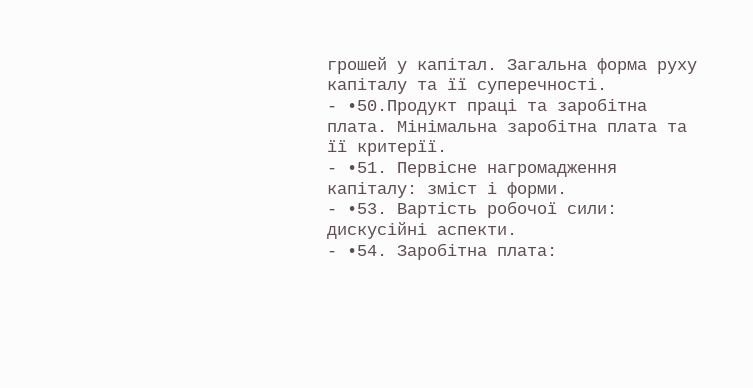грошей у капітал. Загальна форма руху капіталу та її суперечності.
- •50.Продукт праці та заробітна плата. Мінімальна заробітна плата та її критерїї.
- •51. Первісне нагромадження капіталу: зміст і форми.
- •53. Вартість робочої сили: дискусійні аспекти.
- •54. Заробітна плата: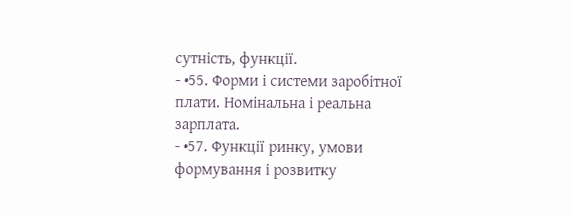сутність, функції.
- •55. Форми і системи заробітної плати. Номінальна і реальна зарплата.
- •57. Функції ринку, умови формування і розвитку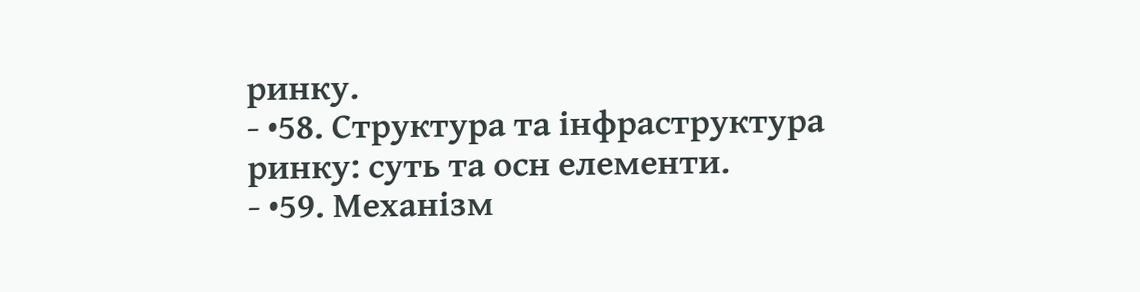ринку.
- •58. Структура та інфраструктура ринку: суть та осн елементи.
- •59. Механізм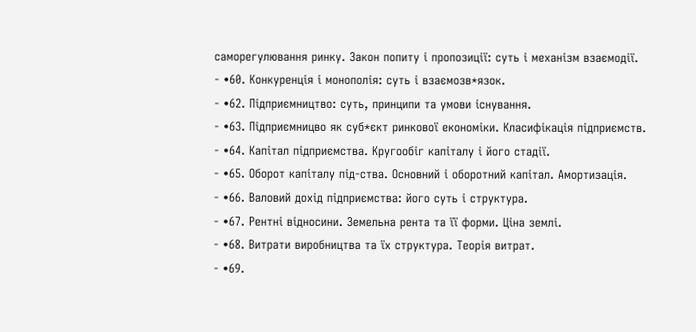саморегулювання ринку. Закон попиту і пропозиції: суть і механізм взаємодії.
- •60. Конкуренція і монополія: суть і взаємозв*язок.
- •62. Підприємництво: суть, принципи та умови існування.
- •63. Підприємницво як суб*єкт ринкової економіки. Класифікація підприємств.
- •64. Капітал підприємства. Кругообіг капіталу і його стадії.
- •65. Оборот капіталу під-ства. Основний і оборотний капітал. Амортизація.
- •66. Валовий дохід підприємства: його суть і структура.
- •67. Рентні відносини. Земельна рента та її форми. Ціна землі.
- •68. Витрати виробництва та їх структура. Теорія витрат.
- •69.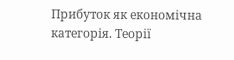Прибуток як економічна категорія. Теорії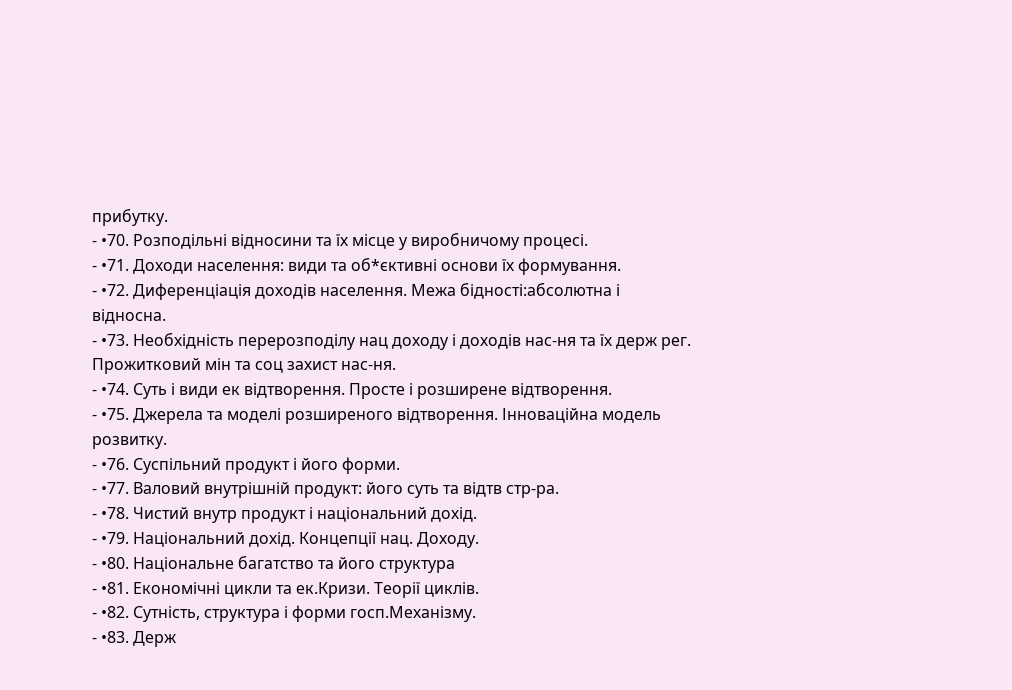прибутку.
- •70. Розподільні відносини та їх місце у виробничому процесі.
- •71. Доходи населення: види та об*єктивні основи їх формування.
- •72. Диференціація доходів населення. Межа бідності:абсолютна і відносна.
- •73. Необхідність перерозподілу нац доходу і доходів нас-ня та їх держ рег. Прожитковий мін та соц захист нас-ня.
- •74. Суть і види ек відтворення. Просте і розширене відтворення.
- •75. Джерела та моделі розширеного відтворення. Інноваційна модель розвитку.
- •76. Суспільний продукт і його форми.
- •77. Валовий внутрішній продукт: його суть та відтв стр-ра.
- •78. Чистий внутр продукт і національний дохід.
- •79. Національний дохід. Концепції нац. Доходу.
- •80. Національне багатство та його структура
- •81. Економічні цикли та ек.Кризи. Теорії циклів.
- •82. Сутність, структура і форми госп.Механізму.
- •83. Держ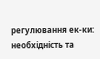регулювання ек-ки: необхідність та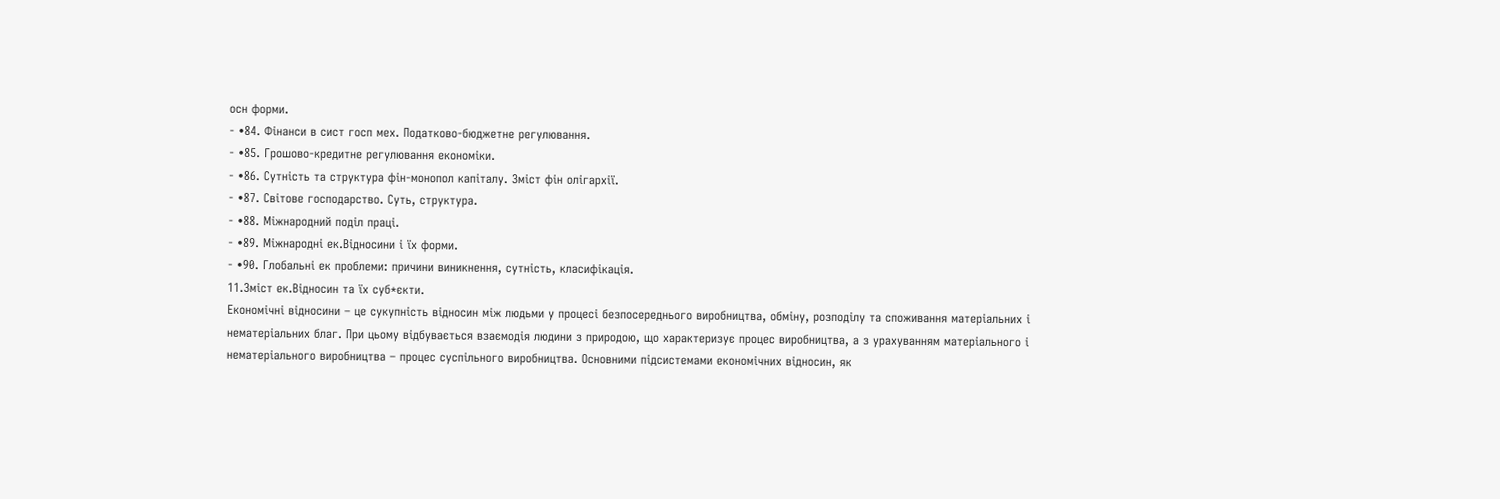осн форми.
- •84. Фінанси в сист госп мех. Податково-бюджетне регулювання.
- •85. Грошово-кредитне регулювання економіки.
- •86. Сутність та структура фін-монопол капіталу. Зміст фін олігархії.
- •87. Світове господарство. Суть, структура.
- •88. Міжнародний поділ праці.
- •89. Міжнародні ек.Відносини і їх форми.
- •90. Глобальні ек проблеми: причини виникнення, сутність, класифікація.
11.Зміст ек.Відносин та їх суб*єкти.
Економічні відносини – це сукупність відносин між людьми у процесі безпосереднього виробництва, обміну, розподілу та споживання матеріальних і нематеріальних благ. При цьому відбувається взаємодія людини з природою, що характеризує процес виробництва, а з урахуванням матеріального і нематеріального виробництва – процес суспільного виробництва. Основними підсистемами економічних відносин, як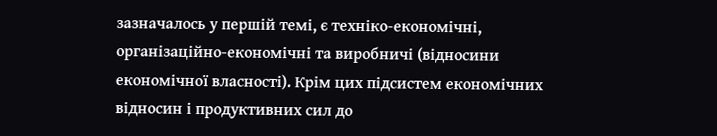зазначалось у першій темі, є техніко-економічні, організаційно-економічні та виробничі (відносини економічної власності). Крім цих підсистем економічних відносин і продуктивних сил до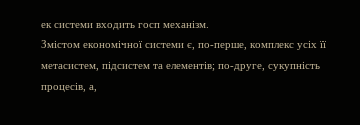ек системи входить госп механізм.
Змістом економічної системи є, по-перше, комплекс усіх її метасистем, підсистем та елементів; по-друге, сукупність процесів, а,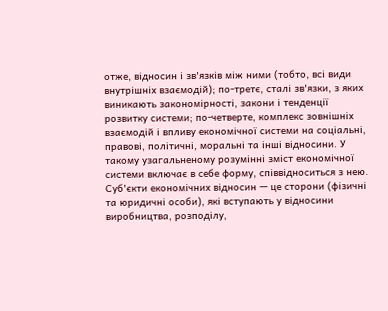отже, відносин і зв'язків між ними (тобто, всі види внутрішніх взаємодій); по-третє, сталі зв'язки, з яких виникають закономірності, закони і тенденції розвитку системи; по-четверте, комплекс зовнішніх взаємодій і впливу економічної системи на соціальні, правові, політичні, моральні та інші відносини. У такому узагальненому розумінні зміст економічної системи включає в себе форму, співвідноситься з нею.
Суб'єкти економічних відносин — це сторони (фізичні та юридичні особи), які вступають у відносини виробництва, розподілу,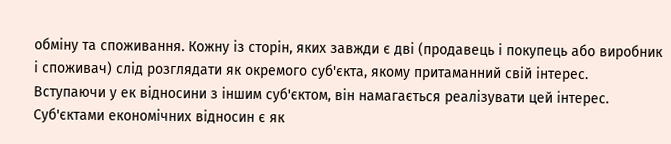обміну та споживання. Кожну із сторін, яких завжди є дві (продавець і покупець або виробник і споживач) слід розглядати як окремого суб'єкта, якому притаманний свій інтерес. Вступаючи у ек відносини з іншим суб'єктом, він намагається реалізувати цей інтерес. Суб'єктами економічних відносин є як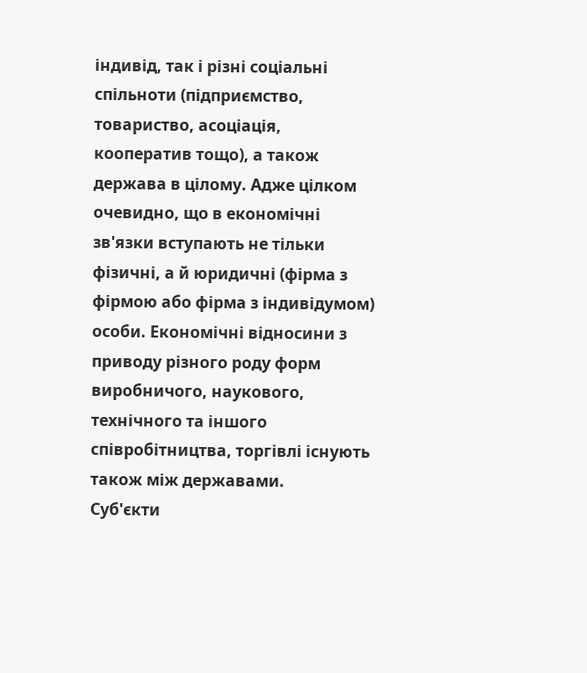індивід, так і різні соціальні спільноти (підприємство, товариство, асоціація, кооператив тощо), а також держава в цілому. Адже цілком очевидно, що в економічні зв'язки вступають не тільки фізичні, а й юридичні (фірма з фірмою або фірма з індивідумом) особи. Економічні відносини з приводу різного роду форм виробничого, наукового, технічного та іншого співробітництва, торгівлі існують також між державами.
Суб'єкти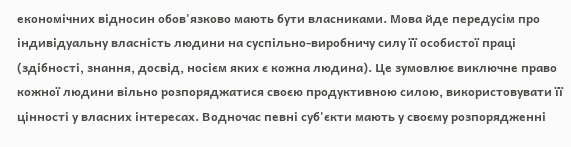економічних відносин обов'язково мають бути власниками. Мова йде передусім про індивідуальну власність людини на суспільно-виробничу силу її особистої праці (здібності, знання, досвід, носієм яких є кожна людина). Це зумовлює виключне право кожної людини вільно розпоряджатися своєю продуктивною силою, використовувати її цінності у власних інтересах. Водночас певні суб'єкти мають у своєму розпорядженні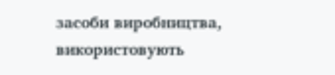засоби виробництва, використовують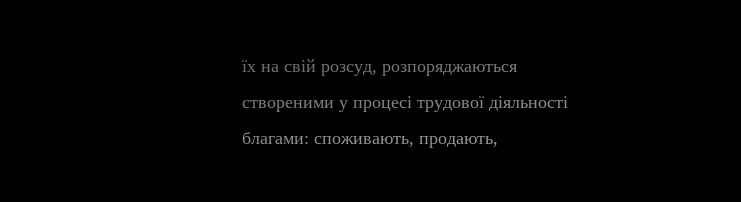їх на свій розсуд, розпоряджаються створеними у процесі трудової діяльності благами: споживають, продають,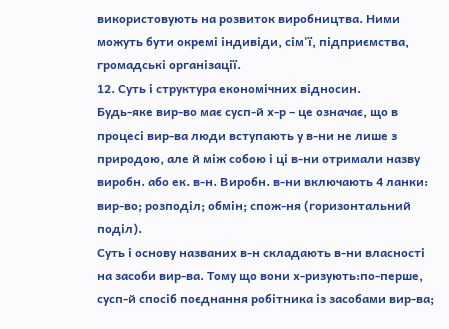використовують на розвиток виробництва. Ними можуть бути окремі індивіди, сім'ї, підприємства, громадські організації.
12. Суть і структура економічних відносин.
Будь-яке вир-во має сусп-й х-р – це означає, що в процесі вир-ва люди вступають у в-ни не лише з природою, але й між собою і ці в-ни отримали назву виробн. або ек. в-н. Виробн. в-ни включають 4 ланки: вир-во; розподіл; обмін; спож-ня (горизонтальний поділ).
Суть і основу названих в-н складають в-ни власності на засоби вир-ва. Тому що вони х-ризують:по-перше, сусп-й спосіб поєднання робітника із засобами вир-ва;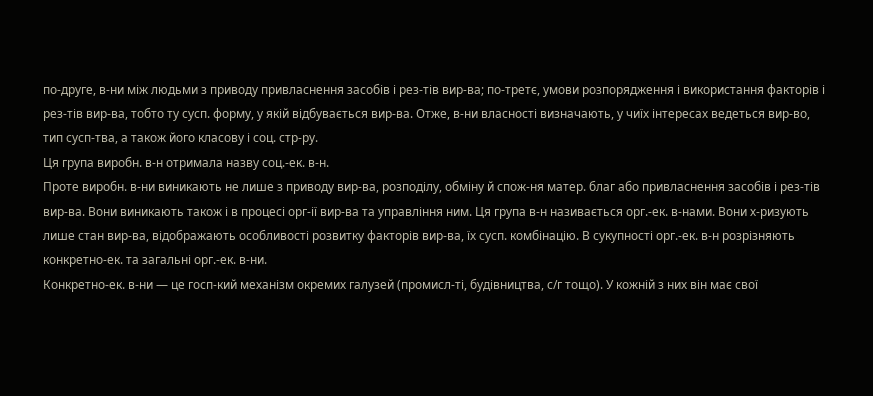по-друге, в-ни між людьми з приводу привласнення засобів і рез-тів вир-ва; по-третє, умови розпорядження і використання факторів і рез-тів вир-ва, тобто ту сусп. форму, у якій відбувається вир-ва. Отже, в-ни власності визначають, у чиїх інтересах ведеться вир-во, тип сусп-тва, а також його класову і соц. стр-ру.
Ця група виробн. в-н отримала назву соц.-ек. в-н.
Проте виробн. в-ни виникають не лише з приводу вир-ва, розподілу, обміну й спож-ня матер. благ або привласнення засобів і рез-тів вир-ва. Вони виникають також і в процесі орг-ії вир-ва та управління ним. Ця група в-н називається орг.-ек. в-нами. Вони х-ризують лише стан вир-ва, відображають особливості розвитку факторів вир-ва, їх сусп. комбінацію. В сукупності орг.-ек. в-н розрізняють конкретно-ек. та загальні орг.-ек. в-ни.
Конкретно-ек. в-ни — це госп-кий механізм окремих галузей (промисл-ті, будівництва, с/г тощо). У кожній з них він має свої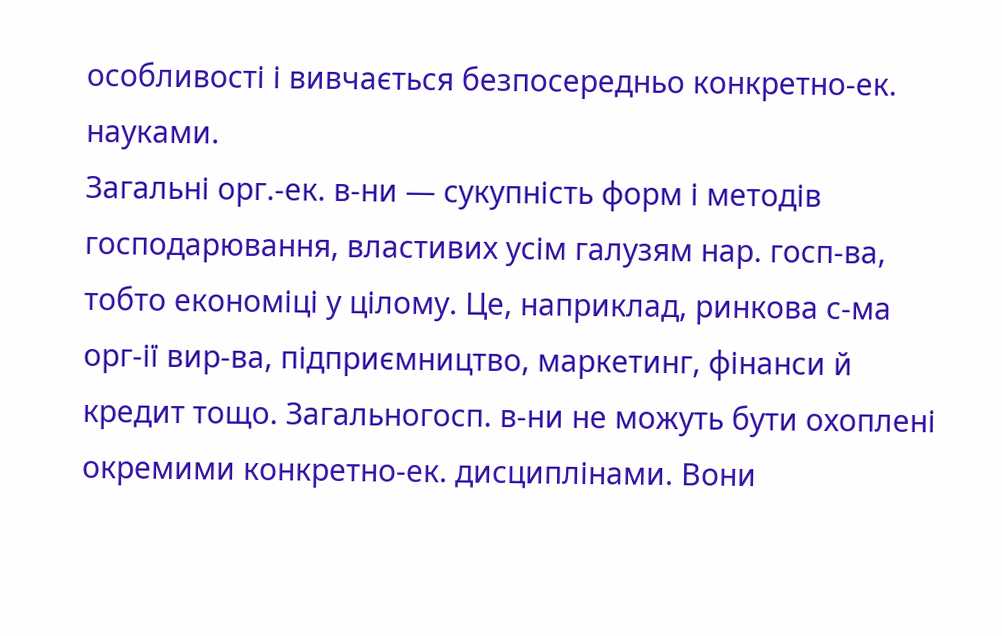особливості і вивчається безпосередньо конкретно-ек. науками.
Загальні орг.-ек. в-ни — сукупність форм і методів господарювання, властивих усім галузям нар. госп-ва, тобто економіці у цілому. Це, наприклад, ринкова с-ма орг-ії вир-ва, підприємництво, маркетинг, фінанси й кредит тощо. Загальногосп. в-ни не можуть бути охоплені окремими конкретно-ек. дисциплінами. Вони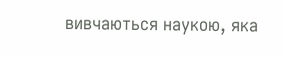вивчаються наукою, яка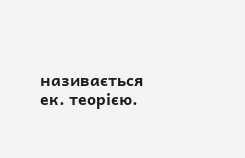називається ек. теорією.